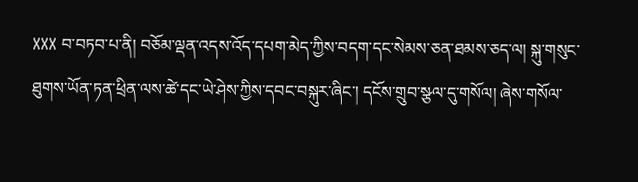XXX བ་བཏབ་པ་ནི། བཅོམ་ལྡན་འདས་འོད་དཔག་མེད་ཀྱིས་བདག་དང་སེམས་ཅན་ཐམས་ཅད་ལ། སྐུ་གསུང་ཐུགས་ཡོན་ཏན་ཕྲིན་ལས་ཚེ་དང་ཡེ་ཤེས་ཀྱིས་དབང་བསྐུར་ཞིང་། དངོས་གྲུབ་སྩལ་དུ་གསོལ། ཞེས་གསོལ་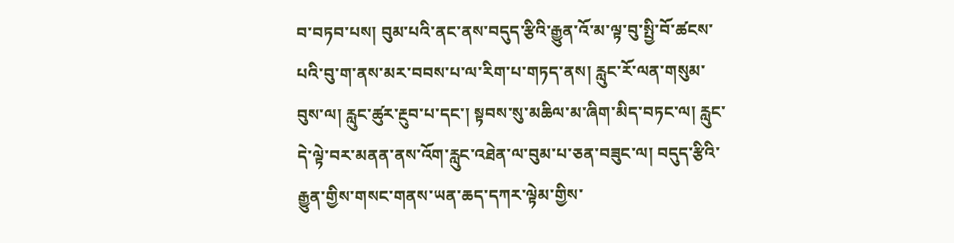བ་བཏབ་པས། བུམ་པའི་ནང་ནས་བདུད་རྩིའི་རྒྱུན་འོ་མ་ལྟ་བུ་སྤྱི་བོ་ཚངས་པའི་བུ་ག་ནས་མར་བབས་པ་ལ་རིག་པ་གཏད་ནས། རླུང་རོ་ལན་གསུམ་བུས་ལ། རླུང་ཚུར་རྔུབ་པ་དང་། སྟབས་སུ་མཆིལ་མ་ཞིག་མིད་བཏང་ལ། རླུང་དེ་ལྟེ་བར་མནན་ནས་འོག་རླུང་འཐེན་ལ་བུམ་པ་ཅན་བཟུང་ལ། བདུད་རྩིའི་རྒྱུན་གྱིས་གསང་གནས་ཡན་ཆད་དཀར་ལྟེམ་གྱིས་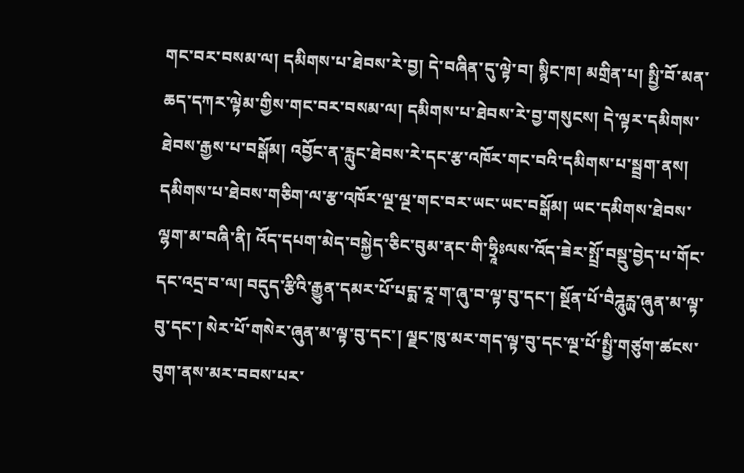གང་བར་བསམ་ལ། དམིགས་པ་ཐེབས་རེ་བྱ། དེ་བཞིན་དུ་ལྟེ་བ། སྙིང་ཁ། མགྲིན་པ། སྤྱི་བོ་མན་ཆད་དཀར་ལྟེམ་གྱིས་གང་བར་བསམ་ལ། དམིགས་པ་ཐེབས་རེ་བྱ་གསུངས། དེ་ལྟར་དམིགས་ཐེབས་རྒྱས་པ་བསྒོམ། འབྱོང་ན་རླུང་ཐེབས་རེ་དང་རྩ་འཁོར་གང་བའི་དམིགས་པ་སྦྲག་ནས། དམིགས་པ་ཐེབས་གཅིག་ལ་རྩ་འཁོར་ལྔ་ལྔ་གང་བར་ཡང་ཡང་བསྒོམ། ཡང་དམིགས་ཐེབས་ལྷག་མ་བཞི་ནི། འོད་དཔག་མེད་བསྐྱེད་ཅིང་བུམ་ནང་གི་ཧྲཱིཿལས་འོད་ཟེར་སྤྲོ་བསྡུ་བྱེད་པ་གོང་དང་འདྲ་བ་ལ། བདུད་རྩིའི་རྒྱུན་དམར་པོ་པདྨ་རཱ་ག་ཞུ་བ་ལྟ་བུ་དང་། སྔོན་པོ་བཻཌཱུརྻ་ཞུན་མ་ལྟ་བུ་དང་། སེར་པོ་གསེར་ཞུན་མ་ལྟ་བུ་དང་། ལྗང་ཁུ་མར་གད་ལྟ་བུ་དང་ལྔ་པོ་སྤྱི་གཙུག་ཚངས་བུག་ནས་མར་བབས་པར་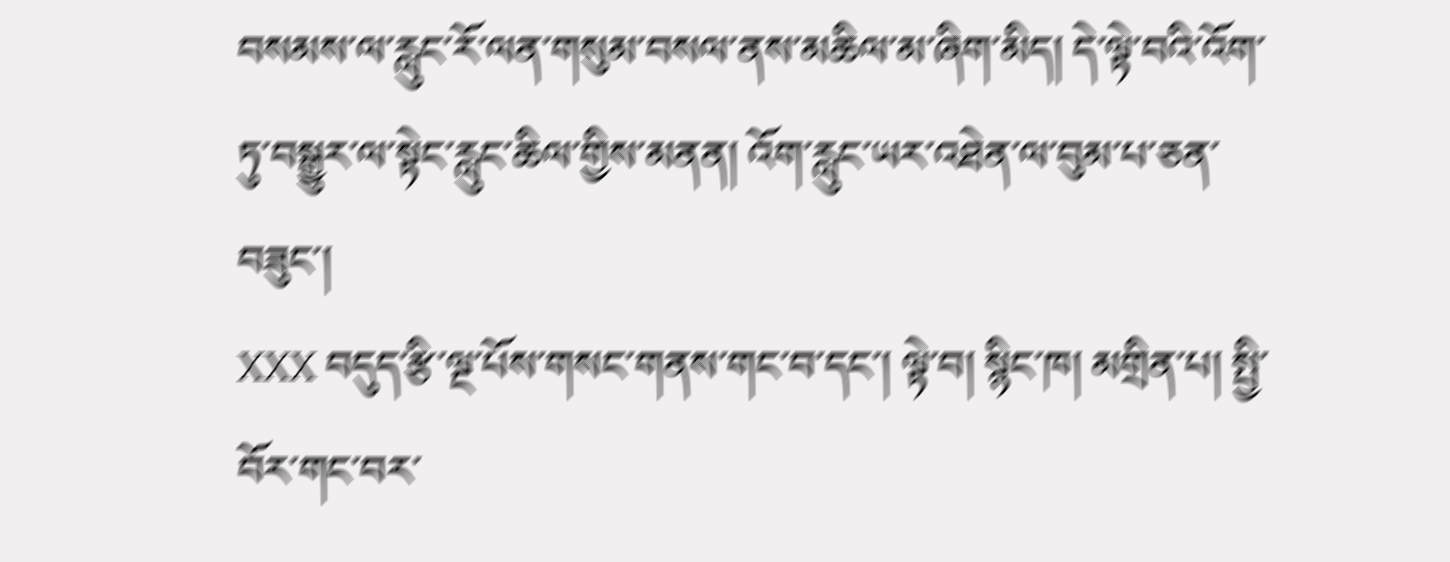བསམས་ལ་རླུང་རོ་ལན་གསུམ་བསལ་ནས་མཆིལ་མ་ཞིག་མིད། དེ་ལྟེ་བའི་འོག་ཏུ་བསྒྱུར་ལ་སྟེང་རླུང་ཆིལ་གྱིས་མནན། འོག་རླུང་ཡར་འཐེན་ལ་བུམ་པ་ཅན་བཟུང་།
XXX བདུད་རྩི་ལྔ་པོས་གསང་གནས་གང་བ་དང་། ལྟེ་བ། སྙིང་ཁ། མགྲིན་པ། སྤྱི་བོར་གང་བར་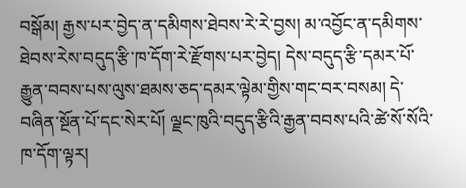བསྒོམ། རྒྱས་པར་བྱེད་ན་དམིགས་ཐེབས་རེ་རེ་བྱས། མ་འབྱོང་ན་དམིགས་ཐེབས་རེས་བདུད་རྩི་ཁ་དོག་རེ་རྫོགས་པར་བྱེད། དེས་བདུད་རྩི་དམར་པོ་རྒྱུན་བབས་པས་ལུས་ཐམས་ཅད་དམར་ལྟེམ་གྱིས་གང་བར་བསམ། དེ་བཞིན་སྔོན་པོ་དང་སེར་པོ། ལྗང་ཁུའི་བདུད་རྩིའི་རྒྱན་བབས་པའི་ཚེ་སོ་སོའི་ཁ་དོག་ལྟར།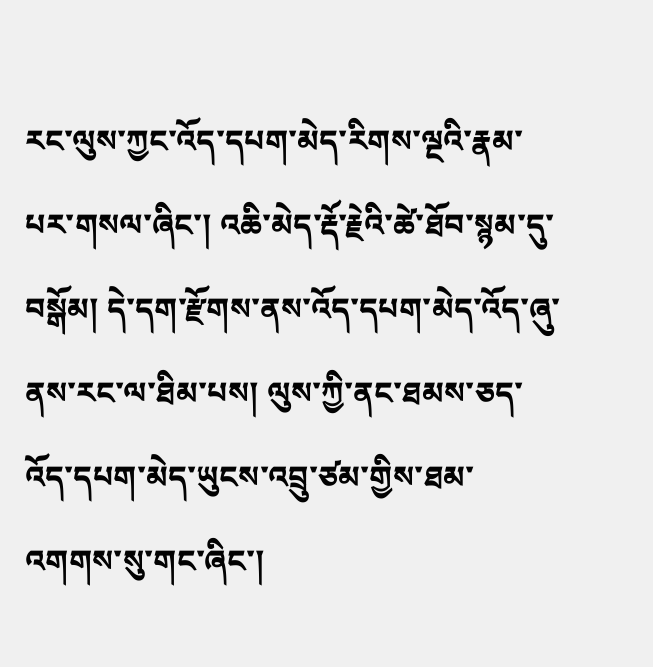རང་ལུས་ཀྱང་འོད་དཔག་མེད་རིགས་ལྔའི་རྣམ་པར་གསལ་ཞིང་། འཆི་མེད་རྡོ་རྗེའི་ཚེ་ཐོབ་སྙམ་དུ་བསྒོམ། དེ་དག་རྫོགས་ནས་འོད་དཔག་མེད་འོད་ཞུ་ནས་རང་ལ་ཐིམ་པས། ལུས་ཀྱི་ནང་ཐམས་ཅད་འོད་དཔག་མེད་ཡུངས་འབྲུ་ཙམ་གྱིས་ཐམ་འགགས་སུ་གང་ཞིང་།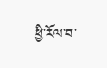ཕྱི་རོལ་བ་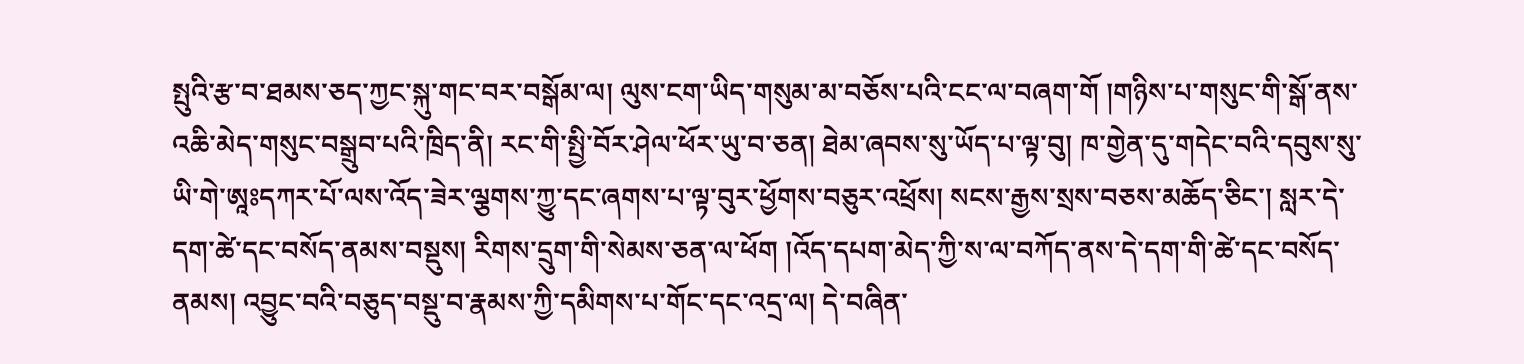སྤུའི་རྩ་བ་ཐམས་ཅད་ཀྱང་སྐུ་གང་བར་བསྒོམ་ལ། ལུས་ངག་ཡིད་གསུམ་མ་བཅོས་པའི་ངང་ལ་བཞག་གོ །གཉིས་པ་གསུང་གི་སྒོ་ནས་འཆི་མེད་གསུང་བསྒྲུབ་པའི་ཁྲིད་ནི། རང་གི་སྤྱི་བོར་ཤེལ་ཕོར་ཡུ་བ་ཅན། ཐེམ་ཞབས་སུ་ཡོད་པ་ལྟ་བུ། ཁ་གྱེན་དུ་གདེང་བའི་དབུས་སུ་ཡི་གེ་ཨཱཿདཀར་པོ་ལས་འོད་ཟེར་ལྕགས་ཀྱུ་དང་ཞགས་པ་ལྟ་བུར་ཕྱོགས་བཅུར་འཕྲོས། སངས་རྒྱས་སྲས་བཅས་མཆོད་ཅིང་། སླར་དེ་དག་ཚེ་དང་བསོད་ནམས་བསྡུས། རིགས་དྲུག་གི་སེམས་ཅན་ལ་ཕོག །འོད་དཔག་མེད་ཀྱི་ས་ལ་བཀོད་ནས་དེ་དག་གི་ཚེ་དང་བསོད་ནམས། འབྱུང་བའི་བཅུད་བསྡུ་བ་རྣམས་ཀྱི་དམིགས་པ་གོང་དང་འདྲ་ལ། དེ་བཞིན་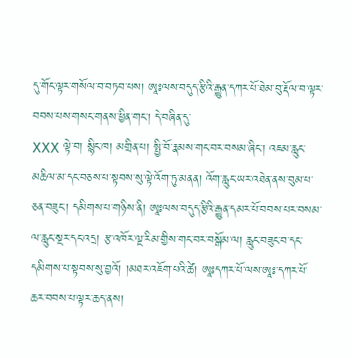དུ་གོང་ལྟར་གསོལ་བ་བཏབ་པས། ཨཱཿལས་བདུད་རྩིའི་རྒྱུན་དཀར་པོ་ཐེམ་བུ་རྡོལ་བ་ལྟར་བབས་པས་གསང་གནས་ཕྱིན་གང་། དེ་བཞིན་དུ་
XXX ལྟེ་བ། སྙིང་ཁ། མགྲིན་པ། སྤྱི་བོ་རྣམས་གང་བར་བསམ་ཞིང་། འཇམ་རླུང་མཆིལ་མ་དང་བཅས་པ་སྟབས་སུ་ལྟེ་འོག་ཏུ་མནན། འོག་རླུང་ཡར་འཐེན་ནས་བུམ་པ་ཅན་བཟུང་། དམིགས་པ་གཉིས་ནི། ཨཱཿལས་བདུད་རྩིའི་རྒྱུན་དམར་པོ་བབས་པར་བསམ་ལ་རླུང་སྔར་དང་འདྲ། རྩ་འཁོར་ལྔ་རིམ་གྱིས་གང་བར་བསྒོམ་ལ། རླུང་བཟུང་བ་དང་དམིགས་པ་སྟབས་སུ་བྱའོ། །མཐར་འཇོག་པའི་ཚེ། ཨཱཿདཀར་པོ་ལས་ཨཱཿ་དཀར་པོ་ཆར་བབས་པ་ལྟར་ཆད་ནས།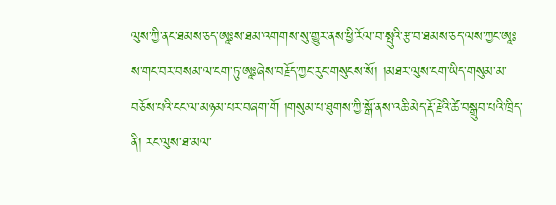ལུས་ཀྱི་ནང་ཐམས་ཅད་ཨཱཿས་ཐམ་འགགས་སུ་གྱུར་ནས་ཕྱི་རོལ་བ་སྤུའི་རྩ་བ་ཐམས་ཅད་ལས་ཀྱང་ཨཱཿས་གང་བར་བསམ་ལ་ངག་ཏུ་ཨཱཿཞེས་བརྗོད་ཀྱང་རུང་གསུངས་སོ། །མཐར་ལུས་ངག་ཡིད་གསུམ་མ་བཅོས་པའི་ངང་ལ་མཉམ་པར་བཞག་གོ །གསུམ་པ་ཐུགས་ཀྱི་སྒོ་ནས་འཆི་མེད་རྡོ་རྗེའི་ཚེ་བསྒྲུབ་པའི་ཁྲིད་ནི། རང་ལུས་ཐ་མལ་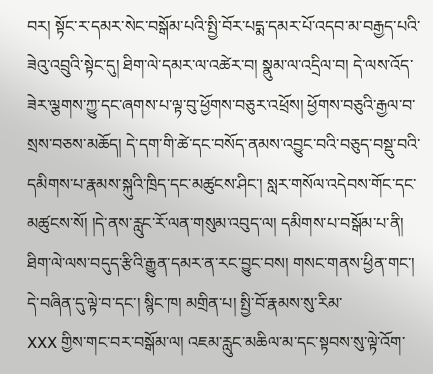བར། སྟོང་ར་དམར་སེང་བསྒོམ་པའི་སྤྱི་བོར་པདྨ་དམར་པོ་འདབ་མ་བརྒྱད་པའི་ཟེའུ་འབྲུའི་སྟེང་དུ། ཐིག་ལེ་དམར་ལ་འཚེར་བ། སྣུམ་ལ་འདྲིལ་བ། དེ་ལས་འོད་ཟེར་ལྕགས་ཀྱུ་དང་ཞགས་པ་ལྟ་བུ་ཕྱོགས་བཅུར་འཕྲོས། ཕྱོགས་བཅུའི་རྒྱལ་བ་སྲས་བཅས་མཆོད། དེ་དག་གི་ཚེ་དང་བསོད་ནམས་འབྱུང་བའི་བཅུད་བསྡུ་བའི་དམིགས་པ་རྣམས་སྐུའི་ཁྲིད་དང་མཚུངས་ཤིང་། སླར་གསོལ་འདེབས་གོང་དང་མཚུངས་སོ། །དེ་ནས་རླུང་རོ་ལན་གསུམ་འབུད་ལ། དམིགས་པ་བསྒོམ་པ་ནི། ཐིག་ལེ་ལས་བདུད་རྩིའི་རྒྱུན་དམར་ན་རང་བྱུང་བས། གསང་གནས་ཕྱིན་གང་། དེ་བཞིན་དུ་ལྟེ་བ་དང་། སྙིང་ཁ། མགྲིན་པ། སྤྱི་བོ་རྣམས་སུ་རིམ་
XXX གྱིས་གང་བར་བསྒོམ་ལ། འཇམ་རླུང་མཆིལ་མ་དང་སྟབས་སུ་ལྟེ་འོག་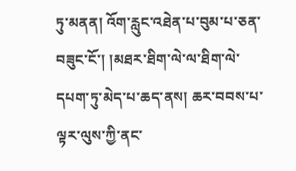ཏུ་མནན། འོག་རླུང་འཐེན་པ་བུམ་པ་ཅན་བཟུང་ངོ་། །མཐར་ཐིག་ལེ་ལ་ཐིག་ལེ་དཔག་ཏུ་མེད་པ་ཆད་ནས། ཆར་བབས་པ་ལྟར་ལུས་ཀྱི་ནང་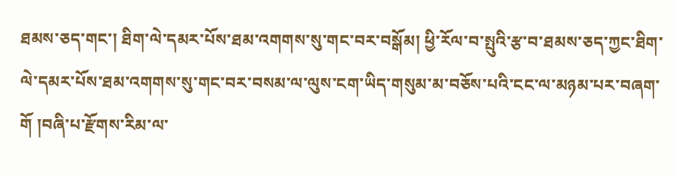ཐམས་ཅད་གང་། ཐིག་ལེ་དམར་པོས་ཐམ་འགགས་སུ་གང་བར་བསྒོམ། ཕྱི་རོལ་བ་སྤུའི་རྩ་བ་ཐམས་ཅད་ཀྱང་ཐིག་ལེ་དམར་པོས་ཐམ་འགགས་སུ་གང་བར་བསམ་ལ་ལུས་ངག་ཡིད་གསུམ་མ་བཅོས་པའི་ངང་ལ་མཉམ་པར་བཞག་གོ །བཞི་པ་རྫོགས་རིམ་ལ་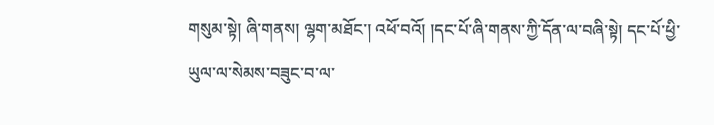གསུམ་སྟེ། ཞི་གནས། ལྷག་མཐོང་། འཕོ་བའོ། །དང་པོ་ཞི་གནས་ཀྱི་དོན་ལ་བཞི་སྟེ། དང་པོ་ཕྱི་ཡུལ་ལ་སེམས་བཟུང་བ་ལ་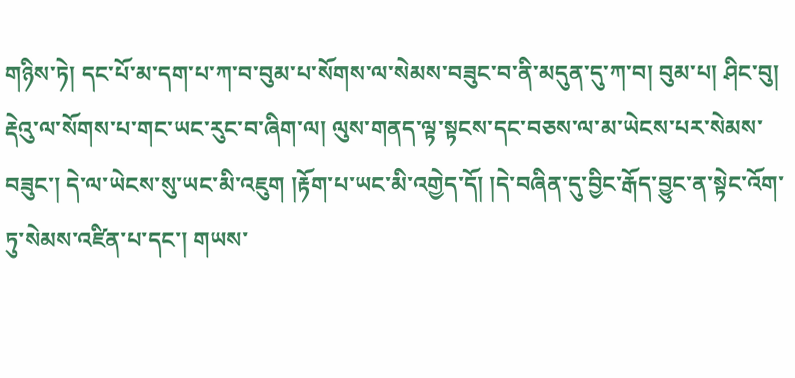གཉིས་ཏེ། དང་པོ་མ་དག་པ་ཀ་བ་བུམ་པ་སོགས་ལ་སེམས་བཟུང་བ་ནི་མདུན་དུ་ཀ་བ། བུམ་པ། ཤིང་བུ། རྡེའུ་ལ་སོགས་པ་གང་ཡང་རུང་བ་ཞིག་ལ། ལུས་གནད་ལྟ་སྟངས་དང་བཅས་ལ་མ་ཡེངས་པར་སེམས་བཟུང་། དེ་ལ་ཡེངས་སུ་ཡང་མི་འཇུག །རྟོག་པ་ཡང་མི་འགྱེད་དོ། །དེ་བཞིན་དུ་བྱིང་རྒོད་བྱུང་ན་སྟེང་འོག་ཏུ་སེམས་འཛིན་པ་དང་། གཡས་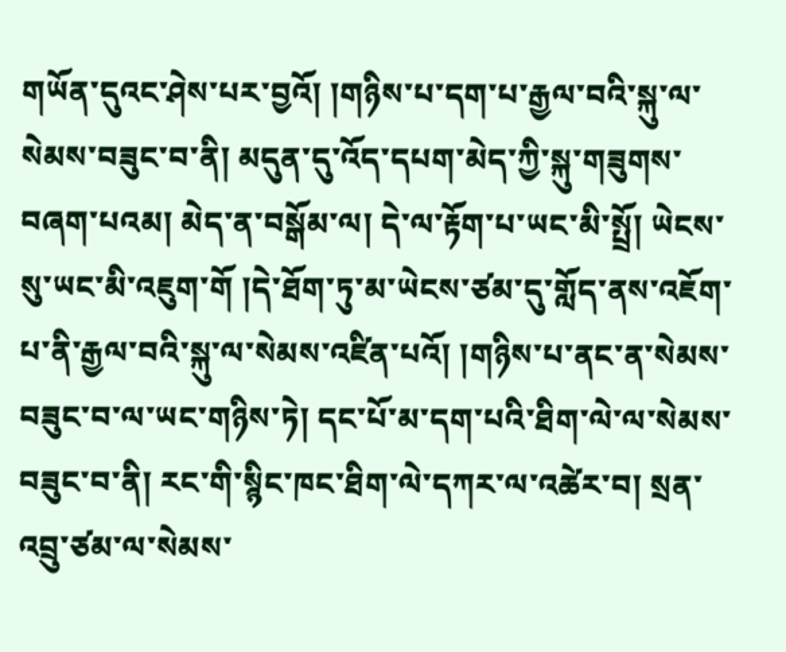གཡོན་དུའང་ཤེས་པར་བྱའོ། །གཉིས་པ་དག་པ་རྒྱལ་བའི་སྐུ་ལ་སེམས་བཟུང་བ་ནི། མདུན་དུ་འོད་དཔག་མེད་ཀྱི་སྐུ་གཟུགས་བཞག་པའམ། མེད་ན་བསྒོམ་ལ། དེ་ལ་རྟོག་པ་ཡང་མི་སྤྲོ། ཡེངས་སུ་ཡང་མི་འཇུག་གོ །དེ་ཐོག་ཏུ་མ་ཡེངས་ཙམ་དུ་གློད་ནས་འཇོག་པ་ནི་རྒྱལ་བའི་སྐུ་ལ་སེམས་འཛིན་པའོ། །གཉིས་པ་ནང་ན་སེམས་བཟུང་བ་ལ་ཡང་གཉིས་ཏེ། དང་པོ་མ་དག་པའི་ཐིག་ལེ་ལ་སེམས་བཟུང་བ་ནི། རང་གི་སྙིང་ཁང་ཐིག་ལེ་དཀར་ལ་འཚེར་བ། སྲན་འབྲུ་ཙམ་ལ་སེམས་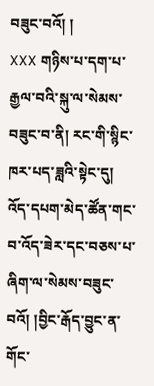བཟུང་བའོ། །
XXX གཉིས་པ་དག་པ་རྒྱལ་བའི་སྐུ་ལ་སེམས་བཟུང་བ་ནི། རང་གི་སྙིང་ཁར་པད་ཟླའི་སྟེང་དུ། འོད་དཔག་མེད་ཚོན་གང་བ་འོད་ཟེར་དང་བཅས་པ་ཞིག་ལ་སེམས་བཟུང་བའོ། །བྱིང་རྒོད་བྱུང་ན་གོང་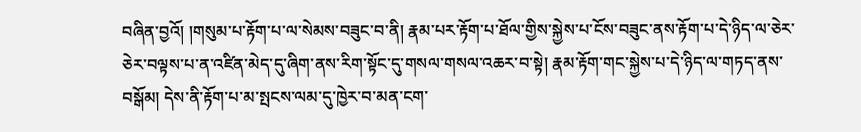བཞིན་བྱའོ། །གསུམ་པ་རྟོག་པ་ལ་སེམས་བཟུང་བ་ནི། རྣམ་པར་རྟོག་པ་ཐོལ་གྱིས་སྐྱེས་པ་ངོས་བཟུང་ནས་རྟོག་པ་དེ་ཉིད་ལ་ཅེར་ཅེར་བལྟས་པ་ན་འཛིན་མེད་དུ་ཞིག་ནས་རིག་སྟོང་དུ་གསལ་གསལ་འཆར་བ་སྟེ། རྣམ་རྟོག་གང་སྐྱེས་པ་དེ་ཉིད་ལ་གཏད་ནས་བསྒོམ། དེས་ནི་རྟོག་པ་མ་སྤངས་ལམ་དུ་ཁྱེར་བ་མན་ངག་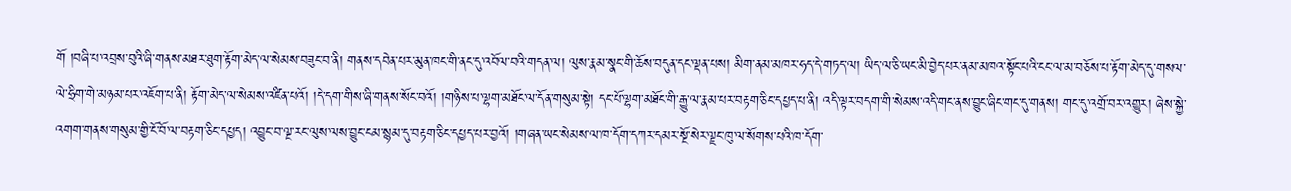གོ །བཞི་པ་འབྲས་བུའི་ཞི་གནས་མཐར་ཐུག་རྟོག་མེད་ལ་སེམས་བཟུང་བ་ནི། གནས་དབེན་པར་མུན་ཁང་གི་ནང་དུ་འབོལ་བའི་གདན་ལ། ལུས་རྣམ་སྣང་གི་ཆོས་བདུན་དང་ལྡན་པས། མིག་ནམ་མཁར་ཧད་དེ་གཏད་ལ། ཡིད་ལ་ཅི་ཡང་མི་བྱེད་པར་ནམ་མཁའ་སྟོང་པའི་ངང་ལ་མ་བཅོས་པ་རྟོག་མེད་དུ་གསལ་ལེ་ཧྲིག་གེ་མཉམ་པར་འཇོག་པ་ནི། རྟོག་མེད་ལ་སེམས་འཛིན་པའོ། །དེ་དག་གིས་ཞི་གནས་སོང་བའོ། །གཉིས་པ་ལྷག་མཐོང་ལ་དོན་གསུམ་སྟེ། དང་པོ་ལྷག་མཐོང་གི་རྒྱུ་ལ་རྣམ་པར་བརྟག་ཅིང་དཔྱད་པ་ནི། འདི་ལྟར་བདག་གི་སེམས་འདི་གང་ནས་བྱུང་ཞིང་གང་དུ་གནས། གང་དུ་འགྲོ་བར་འགྱུར། ཞེས་སྐྱེ་འགག་གནས་གསུམ་གྱི་ངོ་བོ་ལ་བརྟག་ཅིང་དཔྱད། འབྱུང་བ་ལྔ་རང་ལུས་ལས་བྱུང་ངམ་སྙམ་དུ་བརྟག་ཅིང་དཔྱད་པར་བྱའོ། །གཞན་ཡང་སེམས་ལ་ཁ་དོག་དཀར་དམར་སྔོ་སེར་ལྗང་ཁུ་ལ་སོགས་པའི་ཁ་དོག་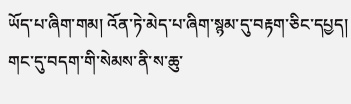ཡོད་པ་ཞིག་གམ། འོན་ཏེ་མེད་པ་ཞིག་སྙམ་དུ་བརྟག་ཅིང་དཔྱད། གང་དུ་བདག་གི་སེམས་ནི་ས་ཆུ་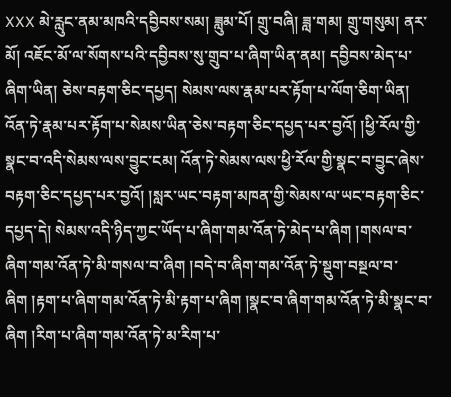XXX མེ་རླུང་ནམ་མཁའི་དབྱིབས་སམ། ཟླུམ་པོ། གྲུ་བཞི། ཟླ་གམ། གྲུ་གསུམ། ནར་མོ། འཇོང་མོ་ལ་སོགས་པའི་དབྱིབས་སུ་གྲུབ་པ་ཞིག་ཡིན་ནམ། དབྱིབས་མེད་པ་ཞིག་ཡིན། ཅེས་བརྟག་ཅིང་དཔྱད། སེམས་ལས་རྣམ་པར་རྟོག་པ་ལོག་ཅིག་ཡིན། འོན་ཏེ་རྣམ་པར་རྟོག་པ་སེམས་ཡིན་ཅེས་བརྟག་ཅིང་དཔྱད་པར་བྱའོ། །ཕྱི་རོལ་གྱི་སྣང་བ་འདི་སེམས་ལས་བྱུང་ངམ། འོན་ཏེ་སེམས་ལས་ཕྱི་རོལ་གྱི་སྣང་བ་བྱུང་ཞེས་བརྟག་ཅིང་དཔྱད་པར་བྱའོ། །སླར་ཡང་བརྟག་མཁན་གྱི་སེམས་ལ་ཡང་བརྟག་ཅིང་དཔྱད་དེ། སེམས་འདི་ཉིད་ཀྱང་ཡོད་པ་ཞིག་གམ་འོན་ཏེ་མེད་པ་ཞིག །གསལ་བ་ཞིག་གམ་འོན་ཏེ་མི་གསལ་བ་ཞིག །བདེ་བ་ཞིག་གམ་འོན་ཏེ་སྡུག་བསྔལ་བ་ཞིག །རྟག་པ་ཞིག་གམ་འོན་ཏེ་མི་རྟག་པ་ཞིག །སྣང་བ་ཞིག་གམ་འོན་ཏེ་མི་སྣང་བ་ཞིག །རིག་པ་ཞིག་གམ་འོན་ཏེ་མ་རིག་པ་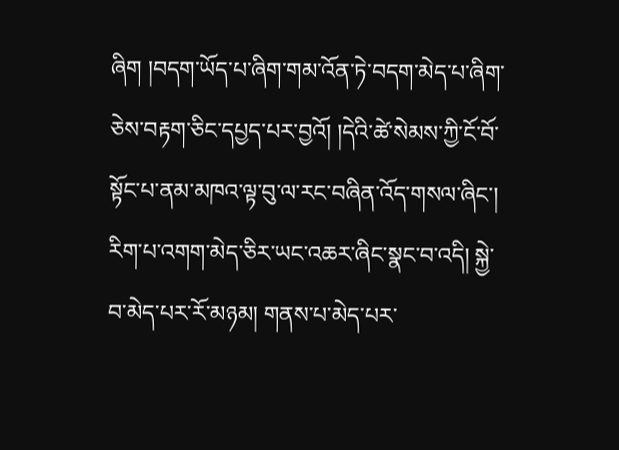ཞིག །བདག་ཡོད་པ་ཞིག་གམ་འོན་ཏེ་བདག་མེད་པ་ཞིག་ཅེས་བརྟག་ཅིང་དཔྱད་པར་བྱའོ། །དེའི་ཚེ་སེམས་ཀྱི་ངོ་བོ་སྟོང་པ་ནམ་མཁའ་ལྟ་བུ་ལ་རང་བཞིན་འོད་གསལ་ཞིང་། རིག་པ་འགག་མེད་ཅིར་ཡང་འཆར་ཞིང་སྣང་བ་འདི། སྐྱེ་བ་མེད་པར་རོ་མཉམ། གནས་པ་མེད་པར་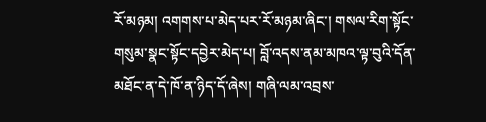རོ་མཉམ། འགགས་པ་མེད་པར་རོ་མཉམ་ཞིང་། གསལ་རིག་སྟོང་གསུམ་སྣང་སྟོང་དབྱེར་མེད་པ། བློ་འདས་ནམ་མཁའ་ལྟ་བུའི་དོན་མཐོང་ན་དེ་ཁོ་ན་ཉིད་དོ་ཞེས། གཞི་ལམ་འབྲས་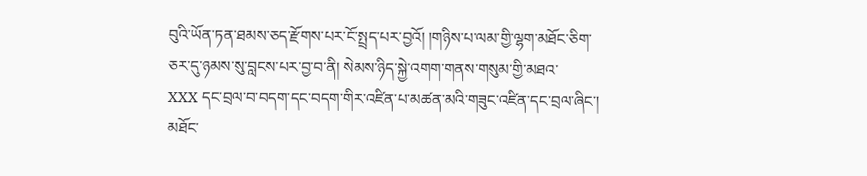བུའི་ཡོན་ཏན་ཐམས་ཅད་རྫོགས་པར་ངོ་སྤྲད་པར་བྱའོ། །གཉིས་པ་ལམ་གྱི་ལྷག་མཐོང་ཅིག་ཅར་དུ་ཉམས་སུ་བླངས་པར་བྱ་བ་ནི། སེམས་ཉིད་སྐྱེ་འགག་གནས་གསུམ་གྱི་མཐའ་
XXX དང་བྲལ་བ་བདག་དང་བདག་གིར་འཛིན་པ་མཚན་མའི་གཟུང་འཛིན་དང་བྲལ་ཞིང་། མཐོང་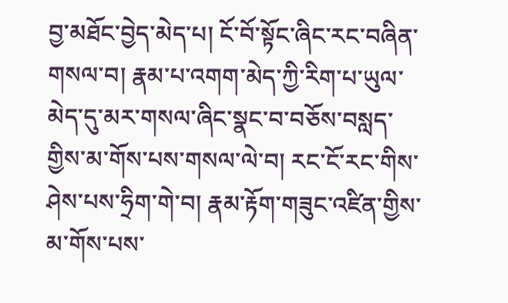བྱ་མཐོང་བྱེད་མེད་པ། ངོ་བོ་སྟོང་ཞིང་རང་བཞིན་གསལ་བ། རྣམ་པ་འགག་མེད་ཀྱི་རིག་པ་ཡུལ་མེད་དུ་མར་གསལ་ཞིང་སྣང་བ་བཅོས་བསླད་གྱིས་མ་གོས་པས་གསལ་ལེ་བ། རང་ངོ་རང་གིས་ཤེས་པས་ཧྲིག་གེ་བ། རྣམ་རྟོག་གཟུང་འཛིན་གྱིས་མ་གོས་པས་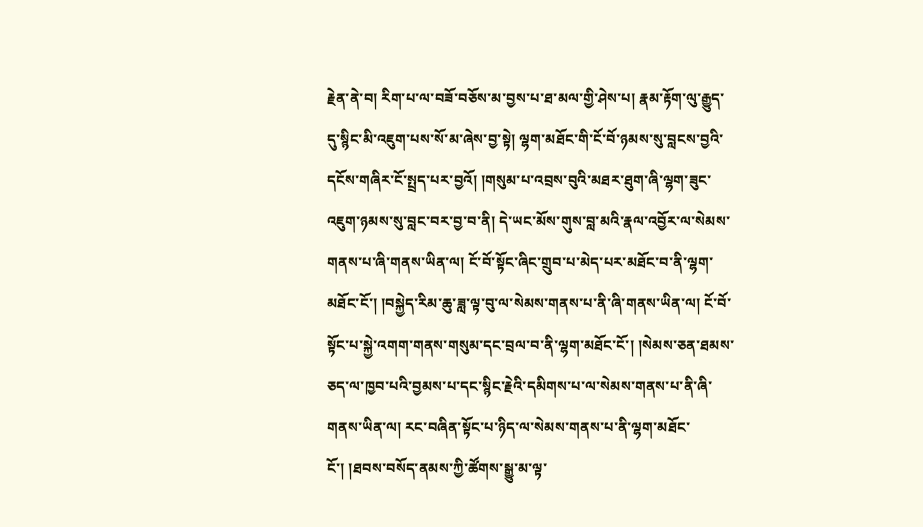རྗེན་ནེ་བ། རིག་པ་ལ་བཟོ་བཅོས་མ་བྱས་པ་ཐ་མལ་གྱི་ཤེས་པ། རྣམ་རྟོག་ལུ་རྒྱུད་དུ་སྙིང་མི་འཇུག་པས་སོ་མ་ཞེས་བྱ་སྟེ། ལྷག་མཐོང་གི་ངོ་བོ་ཉམས་སུ་བླངས་བྱའི་དངོས་གཞིར་ངོ་སྤྲད་པར་བྱའོ། །གསུམ་པ་འབྲས་བུའི་མཐར་ཐུག་ཞི་ལྷག་ཟུང་འཇུག་ཉམས་སུ་བླང་བར་བྱ་བ་ནི། དེ་ཡང་མོས་གུས་བླ་མའི་རྣལ་འབྱོར་ལ་སེམས་གནས་པ་ཞི་གནས་ཡིན་ལ། ངོ་བོ་སྟོང་ཞིང་གྲུབ་པ་མེད་པར་མཐོང་བ་ནི་ལྷག་མཐོང་ངོ་། །བསྐྱེད་རིམ་ཆུ་ཟླ་ལྟ་བུ་ལ་སེམས་གནས་པ་ནི་ཞི་གནས་ཡིན་ལ། ངོ་བོ་སྟོང་པ་སྐྱེ་འགག་གནས་གསུམ་དང་བྲལ་བ་ནི་ལྷག་མཐོང་ངོ་། །སེམས་ཅན་ཐམས་ཅད་ལ་ཁྱབ་པའི་བྱམས་པ་དང་སྙིང་རྗེའི་དམིགས་པ་ལ་སེམས་གནས་པ་ནི་ཞི་གནས་ཡིན་ལ། རང་བཞིན་སྟོང་པ་ཉིད་ལ་སེམས་གནས་པ་ནི་ལྷག་མཐོང་ངོ་། །ཐབས་བསོད་ནམས་ཀྱི་ཚོགས་སྒྱུ་མ་ལྟ་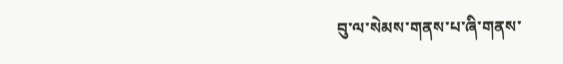བུ་ལ་སེམས་གནས་པ་ཞི་གནས་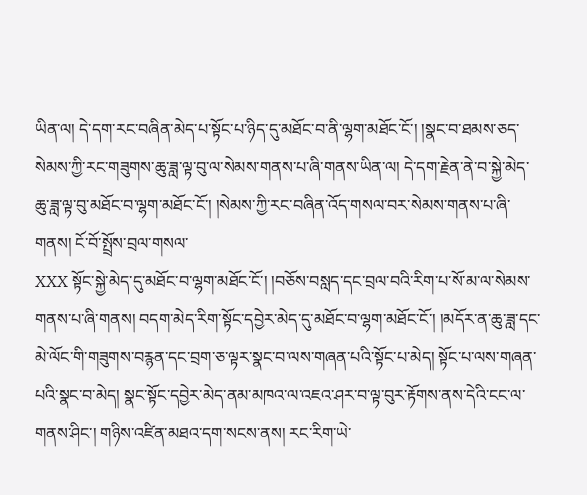ཡིན་ལ། དེ་དག་རང་བཞིན་མེད་པ་སྟོང་པ་ཉིད་དུ་མཐོང་བ་ནི་ལྷག་མཐོང་ངོ་། །སྣང་བ་ཐམས་ཅད་སེམས་ཀྱི་རང་གཟུགས་ཆུ་ཟླ་ལྟ་བུ་ལ་སེམས་གནས་པ་ཞི་གནས་ཡིན་ལ། དེ་དག་རྗེན་ནེ་བ་སྐྱེ་མེད་ཆུ་ཟླ་ལྟ་བུ་མཐོང་བ་ལྷག་མཐོང་ངོ་། །སེམས་ཀྱི་རང་བཞིན་འོད་གསལ་བར་སེམས་གནས་པ་ཞི་གནས། ངོ་བོ་སྤྲོས་བྲལ་གསལ་
XXX སྟོང་སྐྱེ་མེད་དུ་མཐོང་བ་ལྷག་མཐོང་ངོ་། །བཅོས་བསླད་དང་བྲལ་བའི་རིག་པ་སོ་མ་ལ་སེམས་གནས་པ་ཞི་གནས། བདག་མེད་རིག་སྟོང་དབྱེར་མེད་དུ་མཐོང་བ་ལྷག་མཐོང་ངོ་། །མདོར་ན་ཆུ་ཟླ་དང་མེ་ལོང་གི་གཟུགས་བརྙན་དང་བྲག་ཅ་ལྟར་སྣང་བ་ལས་གཞན་པའི་སྟོང་པ་མེད། སྟོང་པ་ལས་གཞན་པའི་སྣང་བ་མེད། སྣང་སྟོང་དབྱེར་མེད་ནམ་མཁའ་ལ་འཇའ་ཤར་བ་ལྟ་བུར་རྟོགས་ནས་དེའི་ངང་ལ་གནས་ཤིང་། གཉིས་འཛིན་མཐའ་དག་སངས་ནས། རང་རིག་ཡེ་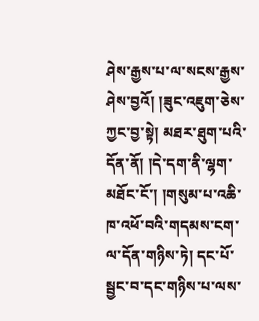ཤེས་རྒྱས་པ་ལ་སངས་རྒྱས་ཤེས་བྱའོ། །ཟུང་འཇུག་ཅེས་ཀྱང་བྱ་སྟེ། མཐར་ཐུག་པའི་དོན་ནོ། །དེ་དག་ནི་ལྷག་མཐོང་ངོ་། །གསུམ་པ་འཆི་ཁ་འཕོ་བའི་གདམས་ངག་ལ་དོན་གཉིས་ཏེ། དང་པོ་སྦྱང་བ་དང་གཉིས་པ་ལས་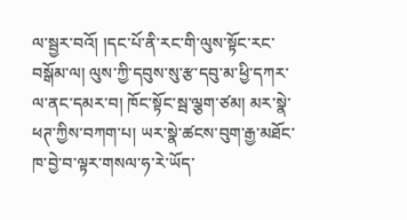ལ་སྦྱར་བའོ། །དང་པོ་ནི་རང་གི་ལུས་སྟོང་རང་བསྒོམ་ལ། ལུས་ཀྱི་དབུས་སུ་རྩ་དབུ་མ་ཕྱི་དཀར་ལ་ནང་དམར་བ། ཁོང་སྟོང་སྦ་ལྕག་ཙམ། མར་སྣེ་ཕཊ་ཀྱིས་བཀག་པ། ཡར་སྣེ་ཚངས་བུག་རྒྱ་མཐོང་ཁ་བྱེ་བ་ལྟར་གསལ་ཧ་རེ་ཡོད་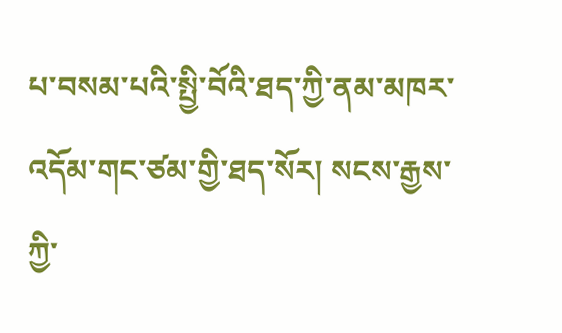པ་བསམ་པའི་སྤྱི་བོའི་ཐད་ཀྱི་ནམ་མཁར་འདོམ་གང་ཙམ་གྱི་ཐད་སོར། སངས་རྒྱས་ཀྱི་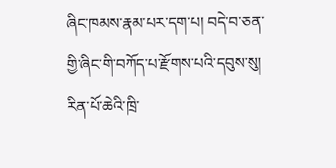ཞིང་ཁམས་རྣམ་པར་དག་པ། བདེ་བ་ཅན་གྱི་ཞིང་གི་བཀོད་པ་རྫོགས་པའི་དབུས་སུ། རིན་པོ་ཆེའི་ཁྲི་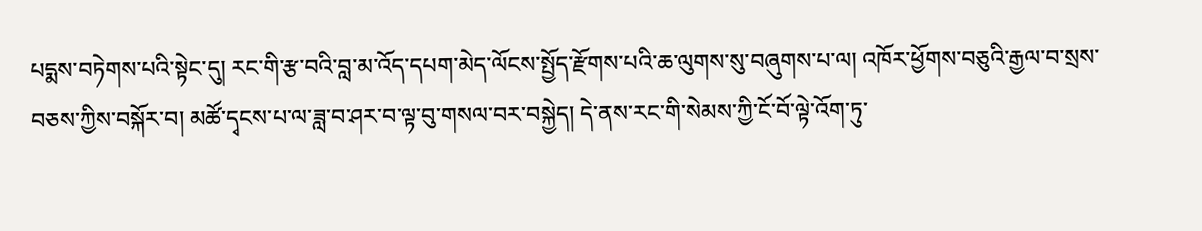པདྨས་བཏེགས་པའི་སྟེང་དུ། རང་གི་རྩ་བའི་བླ་མ་འོད་དཔག་མེད་ལོངས་སྤྱོད་རྫོགས་པའི་ཆ་ལུགས་སུ་བཞུགས་པ་ལ། འཁོར་ཕྱོགས་བཅུའི་རྒྱལ་བ་སྲས་བཅས་ཀྱིས་བསྐོར་བ། མཚོ་དྭངས་པ་ལ་ཟླ་བ་ཤར་བ་ལྟ་བུ་གསལ་བར་བསྐྱེད། དེ་ནས་རང་གི་སེམས་ཀྱི་ངོ་བོ་ལྟེ་འོག་ཏུ་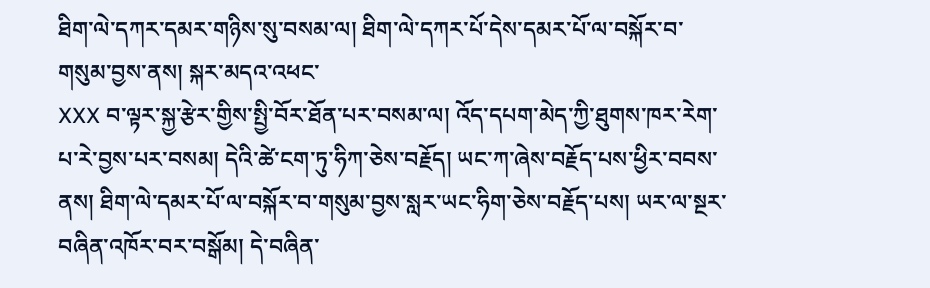ཐིག་ལེ་དཀར་དམར་གཉིས་སུ་བསམ་ལ། ཐིག་ལེ་དཀར་པོ་དེས་དམར་པོ་ལ་བསྐོར་བ་གསུམ་བྱས་ནས། སྐར་མདའ་འཕང་
XXX བ་ལྟར་སྐྱ་རྩེར་གྱིས་སྤྱི་བོར་ཐོན་པར་བསམ་ལ། འོད་དཔག་མེད་ཀྱི་ཐུགས་ཁར་རེག་པ་རེ་བྱས་པར་བསམ། དེའི་ཚེ་ངག་ཏུ་ཧིཀ་ཅེས་བརྗོད། ཡང་ཀ་ཞེས་བརྗོད་པས་ཕྱིར་བབས་ནས། ཐིག་ལེ་དམར་པོ་ལ་བསྐོར་བ་གསུམ་བྱས་སླར་ཡང་ཧིག་ཅེས་བརྗོད་པས། ཡར་ལ་སྔར་བཞིན་འཁོར་བར་བསྒོམ། དེ་བཞིན་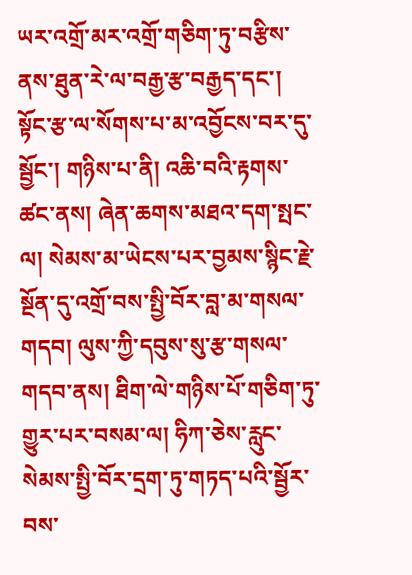ཡར་འགྲོ་མར་འགྲོ་གཅིག་ཏུ་བརྩིས་ནས་ཐུན་རེ་ལ་བརྒྱ་རྩ་བརྒྱད་དང་། སྟོང་རྩ་ལ་སོགས་པ་མ་འབྱོངས་བར་དུ་སྦྱོང་། གཉིས་པ་ནི། འཆི་བའི་རྟགས་ཚང་ནས། ཞེན་ཆགས་མཐའ་དག་སྤང་ལ། སེམས་མ་ཡེངས་པར་བྱམས་སྙིང་རྗེ་སྔོན་དུ་འགྲོ་བས་སྤྱི་བོར་བླ་མ་གསལ་གདབ། ལུས་ཀྱི་དབུས་སུ་རྩ་གསལ་གདབ་ནས། ཐིག་ལེ་གཉིས་པོ་གཅིག་ཏུ་གྱུར་པར་བསམ་ལ། ཧིཀ་ཅེས་རླུང་སེམས་སྤྱི་བོར་དྲག་ཏུ་གཏད་པའི་སྦྱོར་བས་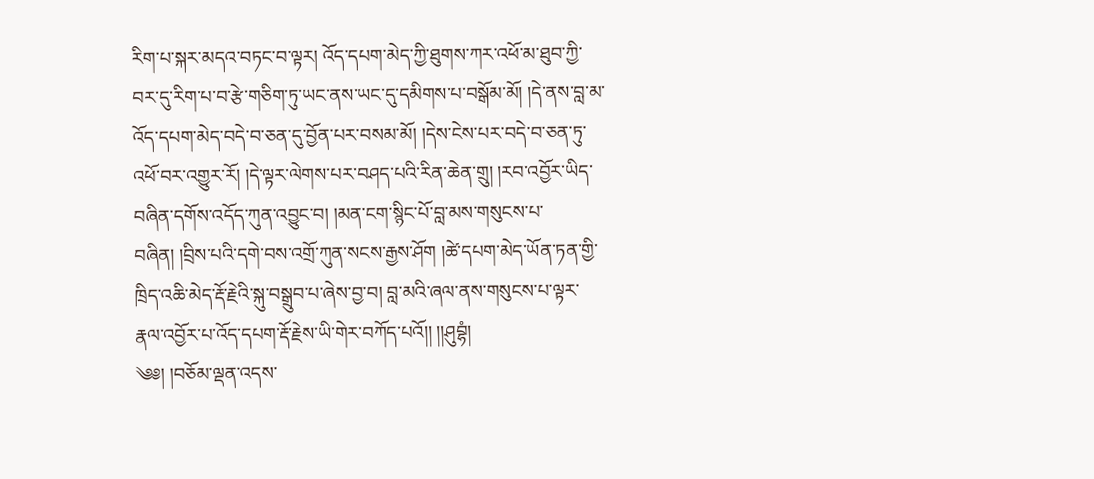རིག་པ་སྐར་མདའ་བཏང་བ་ལྟར། འོད་དཔག་མེད་ཀྱི་ཐུགས་ཀར་འཕོ་མ་ཐུབ་ཀྱི་བར་དུ་རིག་པ་བ་རྩེ་གཅིག་ཏུ་ཡང་ནས་ཡང་དུ་དམིགས་པ་བསྒོམ་མོ། །དེ་ནས་བླ་མ་འོད་དཔག་མེད་བདེ་བ་ཅན་དུ་བྱོན་པར་བསམ་མོ། །དེས་ངེས་པར་བདེ་བ་ཅན་ཏུ་འཕོ་བར་འགྱུར་རོ། །དེ་ལྟར་ལེགས་པར་བཤད་པའི་རིན་ཆེན་གྲུ། །རབ་འབྱོར་ཡིད་བཞིན་དགོས་འདོད་ཀུན་འབྱུང་བ། །མན་ངག་སྙིང་པོ་བླ་མས་གསུངས་པ་བཞིན། །བྲིས་པའི་དགེ་བས་འགྲོ་ཀུན་སངས་རྒྱས་ཤོག །ཚེ་དཔག་མེད་ཡོན་ཏན་གྱི་ཁྲིད་འཆི་མེད་རྡོ་རྗེའི་སྐུ་བསྒྲུབ་པ་ཞེས་བྱ་བ། བླ་མའི་ཞལ་ནས་གསུངས་པ་ལྟར་རྣལ་འབྱོར་པ་འོད་དཔག་རྡོ་རྗེས་ཡི་གེར་བཀོད་པའོ།། །།ཤུབྷཾ།
༄༅། །བཅོམ་ལྡན་འདས་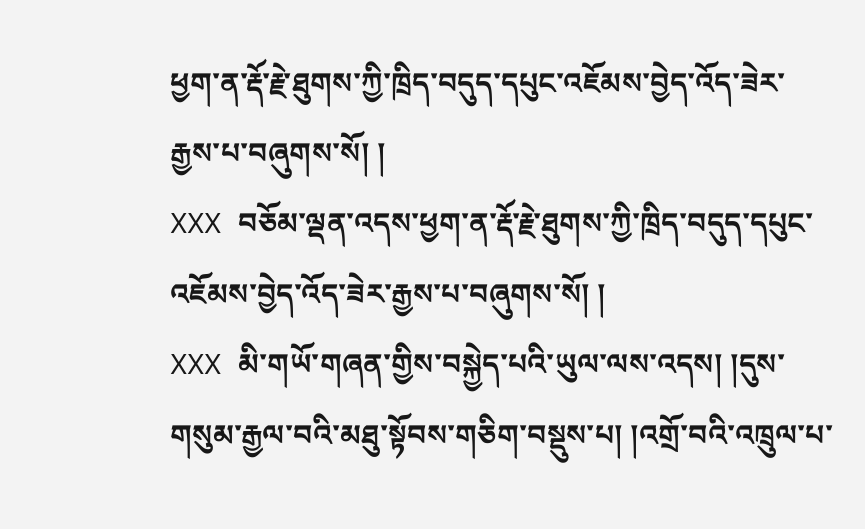ཕྱག་ན་རྡོ་རྗེ་ཐུགས་ཀྱི་ཁྲིད་བདུད་དཔུང་འཇོམས་བྱེད་འོད་ཟེར་རྒྱས་པ་བཞུགས་སོ། །
XXX བཅོམ་ལྡན་འདས་ཕྱག་ན་རྡོ་རྗེ་ཐུགས་ཀྱི་ཁྲིད་བདུད་དཔུང་འཇོམས་བྱེད་འོད་ཟེར་རྒྱས་པ་བཞུགས་སོ། །
XXX མི་གཡོ་གཞན་གྱིས་བསྐྱེད་པའི་ཡུལ་ལས་འདས། །དུས་གསུམ་རྒྱལ་བའི་མཐུ་སྟོབས་གཅིག་བསྡུས་པ། །འགྲོ་བའི་འཁྲུལ་པ་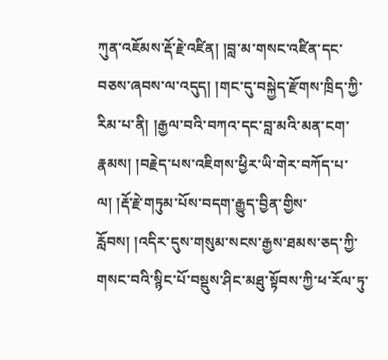ཀུན་འཇོམས་རྡོ་རྗེ་འཛིན། །བླ་མ་གསང་འཛིན་དང་བཅས་ཞབས་ལ་འདུད། །གང་དུ་བསྐྱེད་རྫོགས་ཁྲིད་ཀྱི་རིམ་པ་ནི། །རྒྱལ་བའི་བཀའ་དང་བླ་མའི་མན་ངག་རྣམས། །བརྗེད་པས་འཇིགས་ཕྱིར་ཡི་གེར་བཀོད་པ་ལ། །རྡོ་རྗེ་གཏུམ་པོས་བདག་རྒྱུད་བྱིན་གྱིས་རློབས། །འདིར་དུས་གསུམ་སངས་རྒྱས་ཐམས་ཅད་ཀྱི་གསང་བའི་སྙིང་པོ་བསྡུས་ཤིང་མཐུ་སྟོབས་ཀྱི་ཕ་རོལ་ཏུ་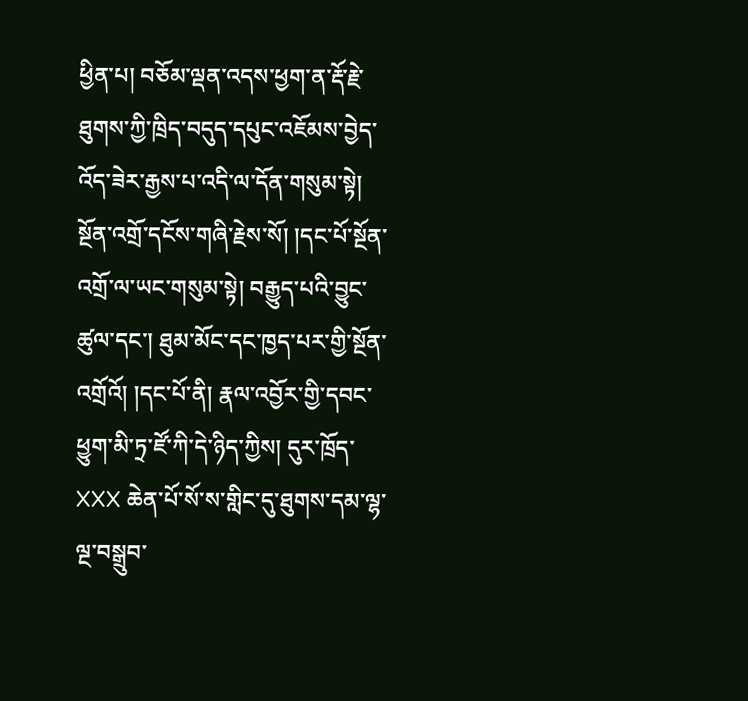ཕྱིན་པ། བཅོམ་ལྡན་འདས་ཕྱག་ན་རྡོ་རྗེ་ཐུགས་ཀྱི་ཁྲིད་བདུད་དཔུང་འཇོམས་བྱེད་འོད་ཟེར་རྒྱས་པ་འདི་ལ་དོན་གསུམ་སྟེ། སྔོན་འགྲོ་དངོས་གཞི་རྗེས་སོ། །དང་པོ་སྔོན་འགྲོ་ལ་ཡང་གསུམ་སྟེ། བརྒྱུད་པའི་བྱུང་ཚུལ་དང་། ཐུམ་མོང་དང་ཁྱད་པར་གྱི་སྔོན་འགྲོའོ། །དང་པོ་ནི། རྣལ་འབྱོར་གྱི་དབང་ཕྱུག་མི་ཏྲ་ཛོ་ཀི་དེ་ཉིད་ཀྱིས། དུར་ཁྲོད་
XXX ཆེན་པོ་སོ་ས་གླིང་དུ་ཐུགས་དམ་ལྷ་ལྔ་བསྒྲུབ་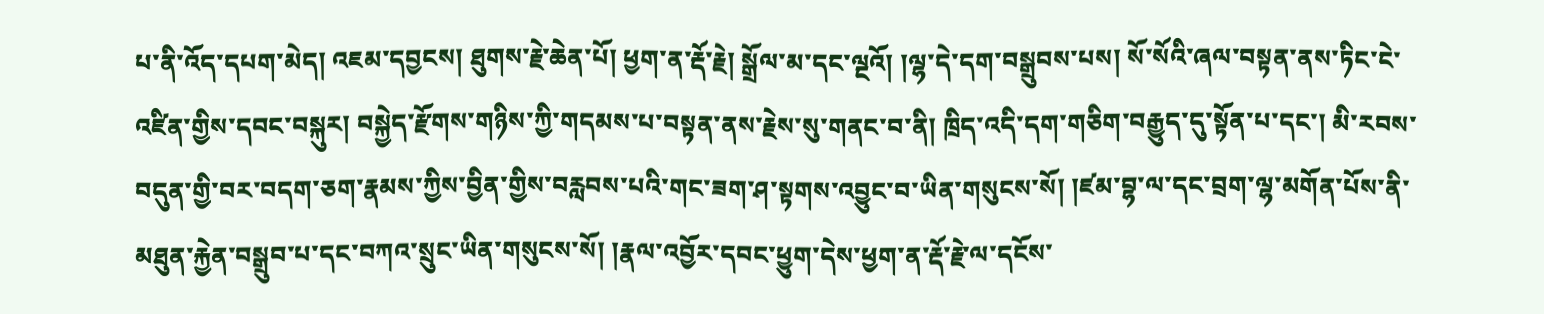པ་ནི་འོད་དཔག་མེད། འཇམ་དབྱངས། ཐུགས་རྗེ་ཆེན་པོ། ཕྱག་ན་རྡོ་རྗེ། སྒྲོལ་མ་དང་ལྔའོ། །ལྷ་དེ་དག་བསྒྲུབས་པས། སོ་སོའི་ཞལ་བསྟན་ནས་ཏིང་ངེ་འཛིན་གྱིས་དབང་བསྐུར། བསྐྱེད་རྫོགས་གཉིས་ཀྱི་གདམས་པ་བསྟན་ནས་རྗེས་སུ་གནང་བ་ནི། ཁྲིད་འདི་དག་གཅིག་བརྒྱུད་དུ་སྟོན་པ་དང་། མི་རབས་བདུན་གྱི་བར་བདག་ཅག་རྣམས་ཀྱིས་བྱིན་གྱིས་བརླབས་པའི་གང་ཟག་ཤ་སྟགས་འབྱུང་བ་ཡིན་གསུངས་སོ། །ཛམ་བྷ་ལ་དང་བྲག་ལྷ་མགོན་པོས་ནི་མཐུན་རྐྱེན་བསྒྲུབ་པ་དང་བཀའ་སྲུང་ཡིན་གསུངས་སོ། །རྣལ་འབྱོར་དབང་ཕྱུག་དེས་ཕྱག་ན་རྡོ་རྗེ་ལ་དངོས་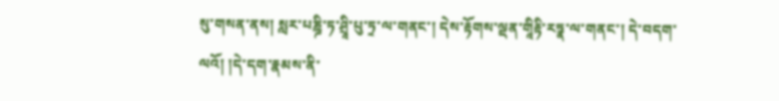སུ་གསན་ནས། སླར་པཎྜི་ཏ་ཤྲཱི་པུ་ཏྲ་ལ་གནང་། དེས་རྟོགས་ལྡན་གཱིརྟི་རཏྣ་ལ་གནང་། དེ་བདག་ལའོ། །དེ་དག་རྣམས་ནི་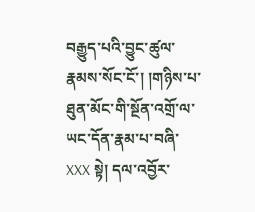བརྒྱུད་པའི་བྱུང་ཚུལ་རྣམས་སོང་ངོ་། །གཉིས་པ་ཐུན་མོང་གི་སྔོན་འགྲོ་ལ་ཡང་དོན་རྣམ་པ་བཞི་
XXX སྟེ། དལ་འབྱོར་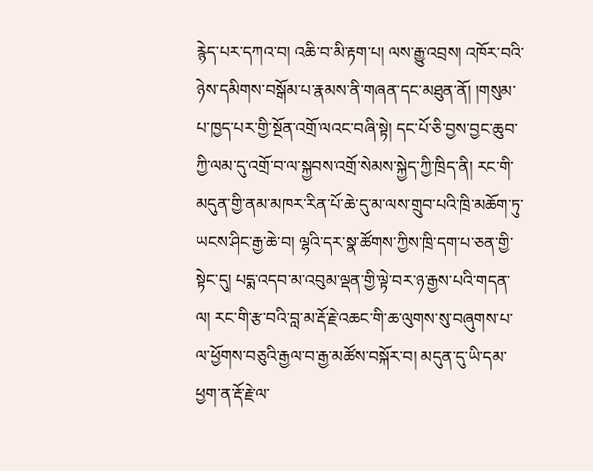རྙེད་པར་དཀའ་བ། འཆི་བ་མི་རྟག་པ། ལས་རྒྱུ་འབྲས། འཁོར་བའི་ཉེས་དམིགས་བསྒོམ་པ་རྣམས་ནི་གཞན་དང་མཐུན་ནོ། །གསུམ་པ་ཁྱད་པར་གྱི་སྔོན་འགྲོ་ལའང་བཞི་སྟེ། དང་པོ་ཅི་བྱས་བྱང་ཆུབ་ཀྱི་ལམ་དུ་འགྲོ་བ་ལ་སྐྱབས་འགྲོ་སེམས་སྐྱེད་ཀྱི་ཁྲིད་ནི། རང་གི་མདུན་གྱི་ནམ་མཁར་རིན་པོ་ཆེ་དུ་མ་ལས་གྲུབ་པའི་ཁྲི་མཆོག་ཏུ་ཡངས་ཤིང་རྒྱ་ཆེ་བ། ལྷའི་དར་སྣ་ཚོགས་ཀྱིས་ཁྲི་དག་པ་ཅན་གྱི་སྟེང་དུ། པདྨ་འདབ་མ་འབུམ་ལྡན་གྱི་ལྟེ་བར་ཉ་རྒྱས་པའི་གདན་ལ། རང་གི་རྩ་བའི་བླ་མ་རྡོ་རྗེ་འཆང་གི་ཆ་ལུགས་སུ་བཞུགས་པ་ལ་ཕྱོགས་བཅུའི་རྒྱལ་བ་རྒྱ་མཚོས་བསྐོར་བ། མདུན་དུ་ཡི་དམ་ཕྱག་ན་རྡོ་རྗེ་ལ་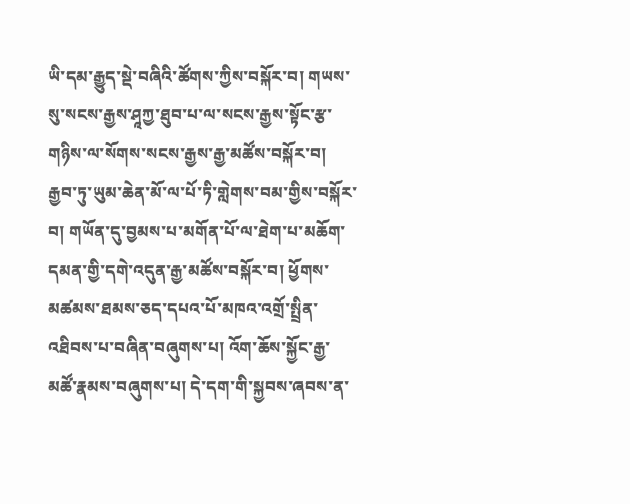ཡི་དམ་རྒྱུད་སྡེ་བཞིའི་ཚོགས་ཀྱིས་བསྐོར་བ། གཡས་སུ་སངས་རྒྱས་ཤཱཀྱ་ཐུབ་པ་ལ་སངས་རྒྱས་སྟོང་རྩ་གཉིས་ལ་སོགས་སངས་རྒྱས་རྒྱ་མཚོས་བསྐོར་བ། རྒྱབ་ཏུ་ཡུམ་ཆེན་མོ་ལ་པོ་ཏི་གླེགས་བམ་གྱིས་བསྐོར་བ། གཡོན་དུ་བྱམས་པ་མགོན་པོ་ལ་ཐེག་པ་མཆོག་དམན་གྱི་དགེ་འདུན་རྒྱ་མཚོས་བསྐོར་བ། ཕྱོགས་མཚམས་ཐམས་ཅད་དཔའ་པོ་མཁའ་འགྲོ་སྤྲིན་འཐིབས་པ་བཞིན་བཞུགས་པ། འོག་ཆོས་སྐྱོང་རྒྱ་མཚོ་རྣམས་བཞུགས་པ། དེ་དག་གི་སྐྱབས་ཞབས་ན་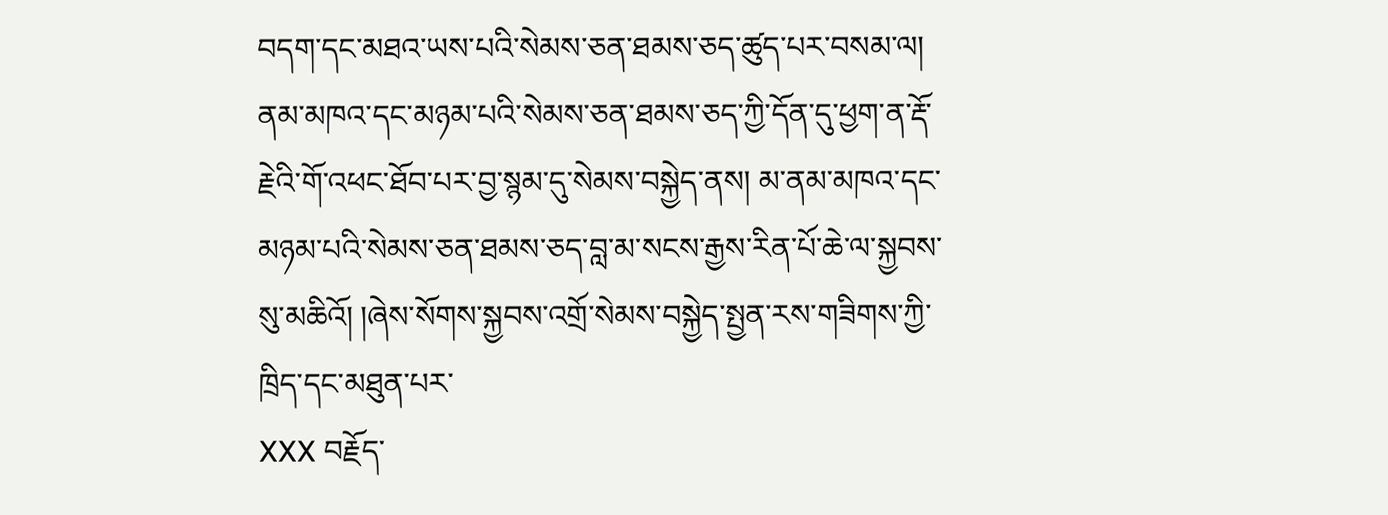བདག་དང་མཐའ་ཡས་པའི་སེམས་ཅན་ཐམས་ཅད་ཚུད་པར་བསམ་ལ། ནམ་མཁའ་དང་མཉམ་པའི་སེམས་ཅན་ཐམས་ཅད་ཀྱི་དོན་དུ་ཕྱག་ན་རྡོ་རྗེའི་གོ་འཕང་ཐོབ་པར་བྱ་སྙམ་དུ་སེམས་བསྐྱེད་ནས། མ་ནམ་མཁའ་དང་མཉམ་པའི་སེམས་ཅན་ཐམས་ཅད་བླ་མ་སངས་རྒྱས་རིན་པོ་ཆེ་ལ་སྐྱབས་སུ་མཆིའོ། །ཞེས་སོགས་སྐྱབས་འགྲོ་སེམས་བསྐྱེད་སྤྱན་རས་གཟིགས་ཀྱི་ཁྲིད་དང་མཐུན་པར་
XXX བརྗོད་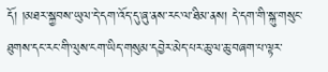དོ། །མཐར་སྐྱབས་ཡུལ་དེ་དག་འོད་དུ་ཞུ་ནས་རང་ལ་ཐིམ་ནས། དེ་དག་གི་སྐུ་གསུང་ཐུགས་དང་རང་གི་ལུས་ངག་ཡིད་གསུམ་དབྱེར་མེད་པར་ཆུ་ལ་ཆུ་བཞག་པ་ལྟར་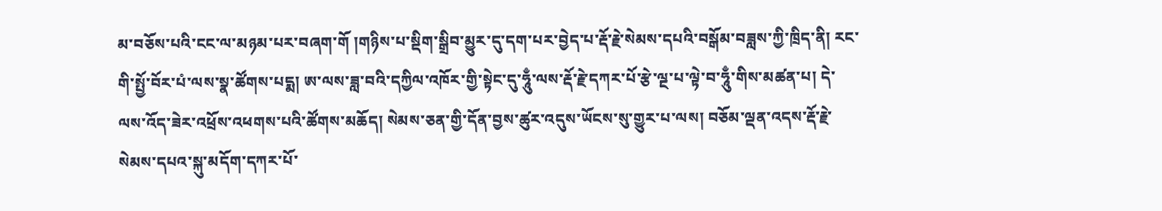མ་བཅོས་པའི་ངང་ལ་མཉམ་པར་བཞག་གོ །གཉིས་པ་སྡིག་སྒྲིབ་མྱུར་དུ་དག་པར་བྱེད་པ་རྡོ་རྗེ་སེམས་དཔའི་བསྒོམ་བཟླས་ཀྱི་ཁྲིད་ནི། རང་གི་སྤྱོ་བོར་པཾ་ལས་སྣ་ཚོགས་པདྨ། ཨ་ལས་ཟླ་བའི་དཀྱིལ་འཁོར་གྱི་སྟེང་དུ་ཧཱུྃ་ལས་རྡོ་རྗེ་དཀར་པོ་རྩེ་ལྔ་པ་ལྟེ་བ་ཧཱུྃ་གིས་མཚན་པ། དེ་ལས་འོད་ཟེར་འཕྲོས་འཕགས་པའི་ཚོགས་མཆོད། སེམས་ཅན་གྱི་དོན་བྱས་ཚུར་འདུས་ཡོངས་སུ་གྱུར་པ་ལས། བཅོམ་ལྡན་འདས་རྡོ་རྗེ་སེམས་དཔའ་སྐུ་མདོག་དཀར་པོ་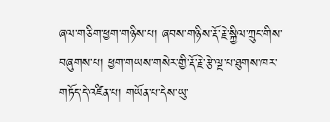ཞལ་གཅིག་ཕྱག་གཉིས་པ། ཞབས་གཉིས་རྡོ་རྗེ་སྐྱིལ་ཀྲུང་གིས་བཞུགས་པ། ཕྱག་གཡས་གསེར་གྱི་རྡོ་རྗེ་རྩེ་ལྔ་པ་ཐུགས་ཁར་གཏོད་དེ་འཛིན་པ། གཡོན་པ་དེས་ཡུ་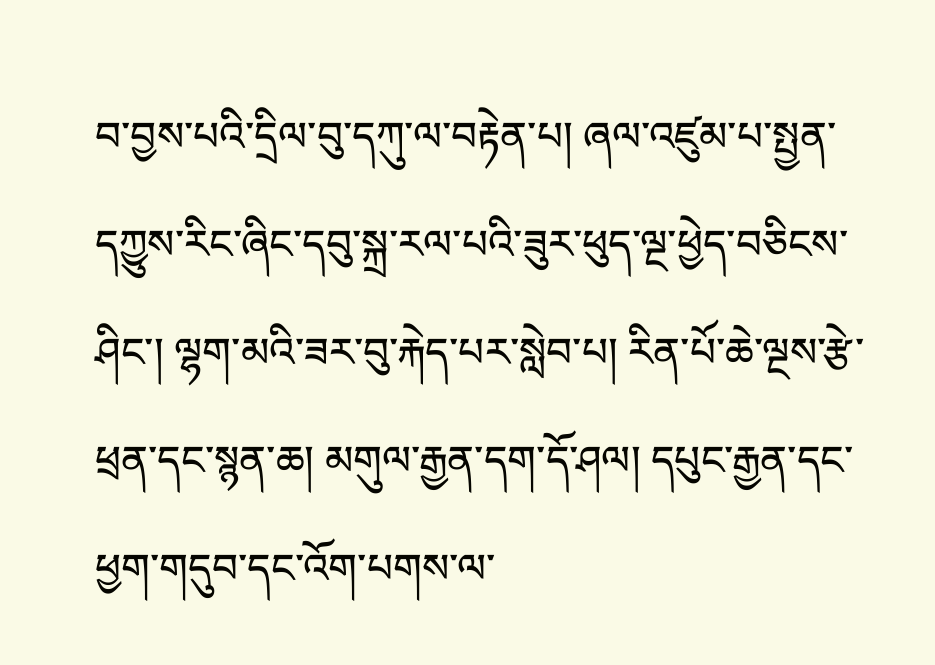བ་བྱས་པའི་དྲིལ་བུ་དཀུ་ལ་བརྟེན་པ། ཞལ་འཛུམ་པ་སྤྱན་དཀྱུས་རིང་ཞིང་དབུ་སྐྲ་རལ་པའི་ཟུར་ཕུད་ལྔ་ཕྱེད་བཅིངས་ཤིང་། ལྷག་མའི་ཟར་བུ་རྐེད་པར་སླེབ་པ། རིན་པོ་ཆེ་ལྔས་རྩེ་ཕྲན་དང་སྙན་ཆ། མགུལ་རྒྱན་དག་དོ་ཤལ། དཔུང་རྒྱན་དང་ཕྱག་གདུབ་དང་འོག་པགས་ལ་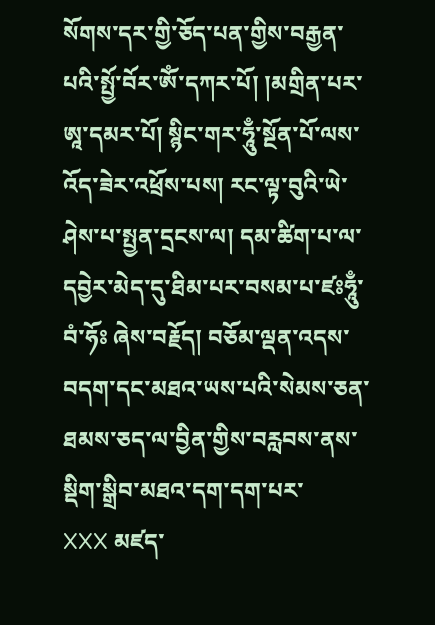སོགས་དར་གྱི་ཅོད་པན་གྱིས་བརྒྱན་པའི་སྤྱོ་བོར་ཨོཾ་དཀར་པོ། །མགྲིན་པར་ཨཱ་དམར་པོ། སྙིང་གར་ཧཱུྃ་སྔོན་པོ་ལས་འོད་ཟེར་འཕྲོས་པས། རང་ལྟ་བུའི་ཡེ་ཤེས་པ་སྤྱན་དྲངས་ལ། དམ་ཚིག་པ་ལ་དབྱེར་མེད་དུ་ཐིམ་པར་བསམ་པ་ཛཿཧཱུྃ་བཾ་ཧོཿ ཞེས་བརྗོད། བཅོམ་ལྡན་འདས་བདག་དང་མཐའ་ཡས་པའི་སེམས་ཅན་ཐམས་ཅད་ལ་བྱིན་གྱིས་བརླབས་ནས་སྡིག་སྒྲིབ་མཐའ་དག་དག་པར་
XXX མཛད་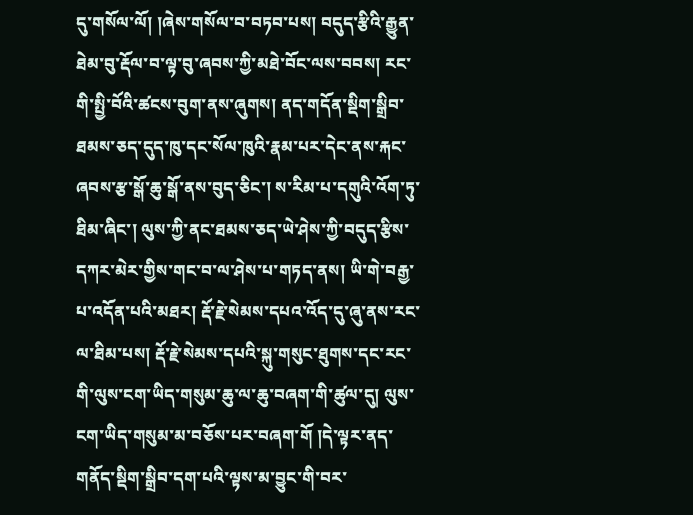དུ་གསོལ་ལོ། །ཞེས་གསོལ་བ་བཏབ་པས། བདུད་རྩིའི་རྒྱུན་ཐེམ་བུ་རྡོལ་བ་ལྟ་བུ་ཞབས་ཀྱི་མཐེ་བོང་ལས་བབས། རང་གི་སྤྱི་བོའི་ཚངས་བུག་ནས་ཞུགས། ནད་གདོན་སྡིག་སྒྲིབ་ཐམས་ཅད་དུད་ཁུ་དང་སོལ་ཁུའི་རྣམ་པར་དེང་ནས་རྐང་ཞབས་རྩ་སྒོ་ཆུ་སྒོ་ནས་བུད་ཅིང་། ས་རིམ་པ་དགུའི་འོག་ཏུ་ཐིམ་ཞིང་། ལུས་ཀྱི་ནང་ཐམས་ཅད་ཡེ་ཤེས་ཀྱི་བདུད་རྩིས་དཀར་མེར་གྱིས་གང་བ་ལ་ཤེས་པ་གཏད་ནས། ཡི་གེ་བརྒྱ་པ་འདོན་པའི་མཐར། རྡོ་རྗེ་སེམས་དཔའ་འོད་དུ་ཞུ་ནས་རང་ལ་ཐིམ་པས། རྡོ་རྗེ་སེམས་དཔའི་སྐུ་གསུང་ཐུགས་དང་རང་གི་ལུས་ངག་ཡིད་གསུམ་ཆུ་ལ་ཆུ་བཞག་གི་ཚུལ་དུ། ལུས་ངག་ཡིད་གསུམ་མ་བཅོས་པར་བཞག་གོ །དེ་ལྟར་ནད་གནོད་སྡིག་སྒྲིབ་དག་པའི་ལྟས་མ་བྱུང་གི་བར་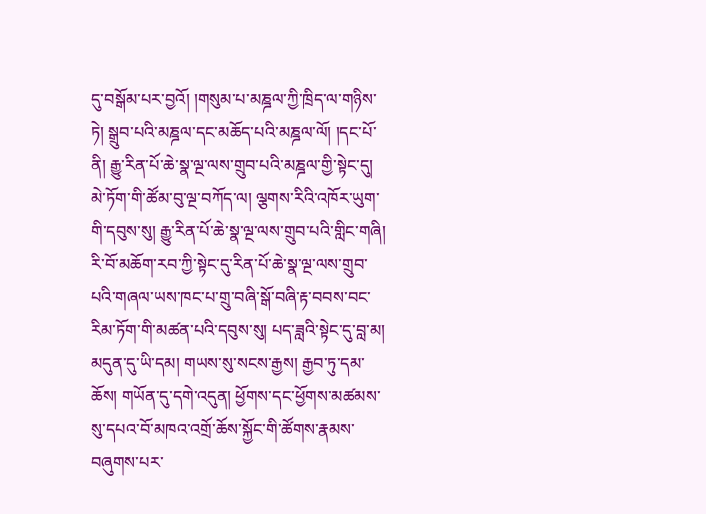དུ་བསྒོམ་པར་བྱའོ། །གསུམ་པ་མཎྜལ་ཀྱི་ཁྲིད་ལ་གཉིས་ཏེ། སྒྲུབ་པའི་མཎྜལ་དང་མཆོད་པའི་མཎྜལ་ལོ། །དང་པོ་ནི། རྒྱུ་རིན་པོ་ཆེ་སྣ་ལྔ་ལས་གྲུབ་པའི་མཎྜལ་གྱི་སྟེང་དུ། མེ་ཏོག་གི་ཚོམ་བུ་ལྔ་བཀོད་ལ། ལྕགས་རིའི་འཁོར་ཡུག་གི་དབུས་སུ། རྒྱུ་རིན་པོ་ཆེ་སྣ་ལྔ་ལས་གྲུབ་པའི་གླིང་གཞི། རི་བོ་མཆོག་རབ་ཀྱི་སྟེང་དུ་རིན་པོ་ཆེ་སྣ་ལྔ་ལས་གྲུབ་པའི་གཞལ་ཡས་ཁང་པ་གྲུ་བཞི་སྒོ་བཞི་རྟ་བབས་བང་རིམ་ཏོག་གི་མཚན་པའི་དབུས་སུ། པད་ཟླའི་སྟེང་དུ་བླ་མ། མདུན་དུ་ཡི་དམ། གཡས་སུ་སངས་རྒྱས། རྒྱབ་ཏུ་དམ་ཆོས། གཡོན་དུ་དགེ་འདུན། ཕྱོགས་དང་ཕྱོགས་མཚམས་སུ་དཔའ་བོ་མཁའ་འགྲོ་ཆོས་སྐྱོང་གི་ཚོགས་རྣམས་བཞུགས་པར་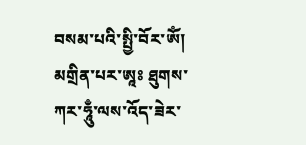བསམ་པའི་སྤྱི་བོར་ཨོཾ། མགྲིན་པར་ཨཱཿ ཐུགས་ཀར་ཧཱུྃ་ལས་འོད་ཟེར་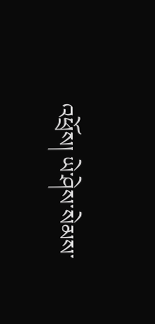འཕྲོས། ཡེ་ཤེས་སེམས་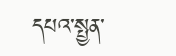དཔའ་སྤྱན་